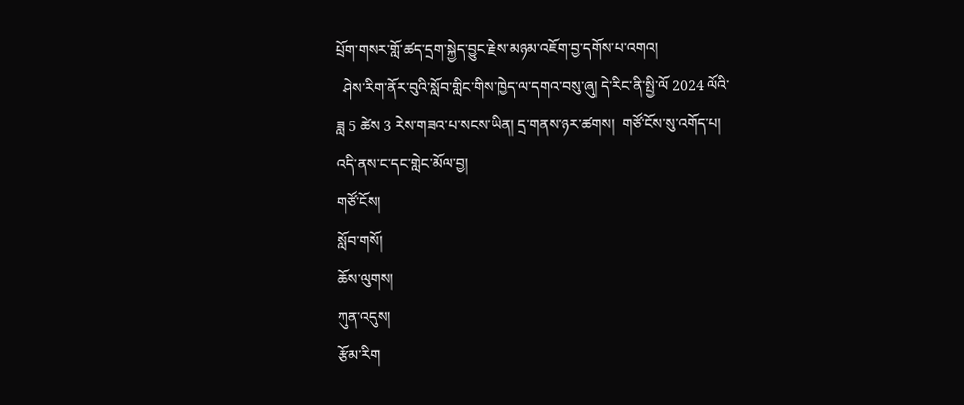པྲོག་གསར་གློ་ཚད་དྲག་སྐྱེད་བྱུང་རྗེས་མཉམ་འཇོག་བྱ་དགོས་པ་འགའ།
  ཤེས་རིག་ནོར་བུའི་སློབ་གླིང་གིས་ཁྱེད་ལ་དགའ་བསུ་ཞུ། དེ་རིང་ནི་སྤྱི་ལོ 2024 ལོའི་ཟླ 5 ཚེས 3 རེས་གཟའ་པ་སངས་ཡིན། དྲ་གནས་ཉར་ཚགས།  གཙོ་ངོས་སུ་འགོད་པ། འདི་ནས་ང་དང་གླེང་མོལ་བྱ།
གཙོ་ངོས།
སློབ་གསོ།
ཆོས་ལུགས།
ཀུན་འདུས།
རྩོམ་རིག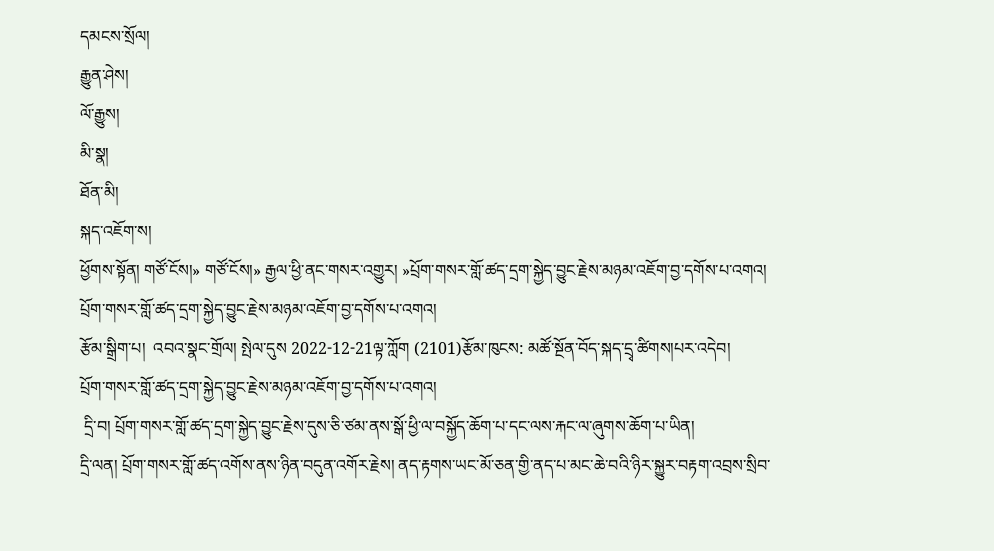དམངས་སྲོལ།
རྒྱུན་ཤེས།
ལོ་རྒྱུས།
མི་སྣ།
ཐོན་མི།
སྐད་འཇོག་ས།
ཕྱོགས་སྟོན། གཙོ་ངོས།» གཙོ་ངོས།» རྒྱལ་ཕྱི་ནང་གསར་འགྱུར། »པྲོག་གསར་གློ་ཚད་དྲག་སྐྱེད་བྱུང་རྗེས་མཉམ་འཇོག་བྱ་དགོས་པ་འགའ།
པྲོག་གསར་གློ་ཚད་དྲག་སྐྱེད་བྱུང་རྗེས་མཉམ་འཇོག་བྱ་དགོས་པ་འགའ།
རྩོམ་སྒྲིག་པ།  འབའ་སྣང་གྲོལ། སྤེལ་དུས 2022-12-21ལྟ་ཀློག (2101)རྩོམ་ཁུངས: མཚོ་སྔོན་བོད་སྐད་དྲྭ་ཚིགས།པར་འདེབ།
པྲོག་གསར་གློ་ཚད་དྲག་སྐྱེད་བྱུང་རྗེས་མཉམ་འཇོག་བྱ་དགོས་པ་འགའ།
 དྲི་བ། པྲོག་གསར་གློ་ཚད་དྲག་སྐྱེད་བྱུང་རྗེས་དུས་ཅི་ཙམ་ནས་སྒོ་ཕྱི་ལ་བསྐྱོད་ཆོག་པ་དང་ལས་རྐང་ལ་ཞུགས་ཆོག་པ་ཡིན།
དྲི་ལན། པྲོག་གསར་གློ་ཚད་འགོས་ནས་ཉིན་བདུན་འགོར་རྗེས། ནད་རྟགས་ཡང་མོ་ཅན་གྱི་ནད་པ་མང་ཆེ་བའི་ཉིར་སྐྱུར་བརྟག་འབྲས་སྲིབ་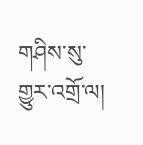གཤིས་སུ་གྱུར་འགྲོ་ལ།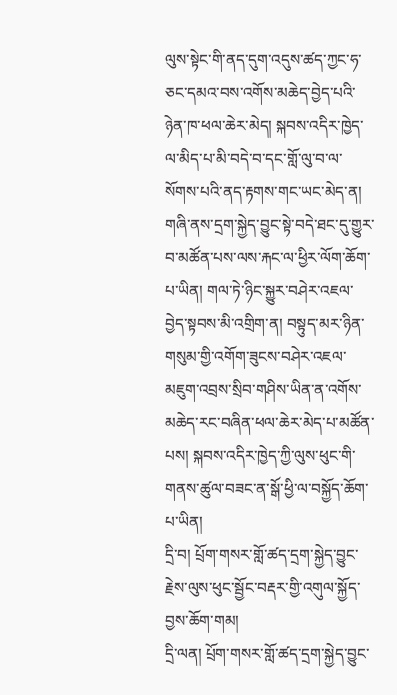ལུས་སྟེང་གི་ནད་དུག་འདུས་ཚད་ཀྱང་ཧ་ཅང་དམའ་བས་འགོས་མཆེད་བྱེད་པའི་ཉེན་ཁ་ཕལ་ཆེར་མེད། སྐབས་འདིར་ཁྱེད་ལ་མིད་པ་མི་བདེ་བ་དང་གློ་ལུ་བ་ལ་སོགས་པའི་ནད་རྟགས་གང་ཡང་མེད་ན། གཞི་ནས་དྲག་སྐྱེད་བྱུང་སྟེ་བདེ་ཐང་དུ་གྱུར་བ་མཚོན་པས་ལས་རྐང་ལ་ཕྱིར་ལོག་ཆོག་པ་ཡིན། གལ་ཏེ་ཉིང་སྐྱུར་བཤེར་འཇལ་བྱེད་སྟབས་མི་འགྲིག་ན། བསྟུད་མར་ཉིན་གསུམ་གྱི་འགོག་ཟུངས་བཤེར་འཇལ་མཇུག་འབྲས་སྲིབ་གཤིས་ཡིན་ན་འགོས་མཆེད་རང་བཞིན་ཕལ་ཆེར་མེད་པ་མཚོན་པས། སྐབས་འདིར་ཁྱེད་ཀྱི་ལུས་ཕུང་གི་གནས་ཚུལ་བཟང་ན་སྒོ་ཕྱི་ལ་བསྐྱོད་ཆོག་པ་ཡིན།
དྲི་བ། པྲོག་གསར་གློ་ཚད་དྲག་སྐྱེད་བྱུང་རྗེས་ལུས་ཕུང་སྦྱོང་བརྡར་གྱི་འགུལ་སྐྱོད་བྱས་ཆོག་གམ།
དྲི་ལན། པྲོག་གསར་གློ་ཚད་དྲག་སྐྱེད་བྱུང་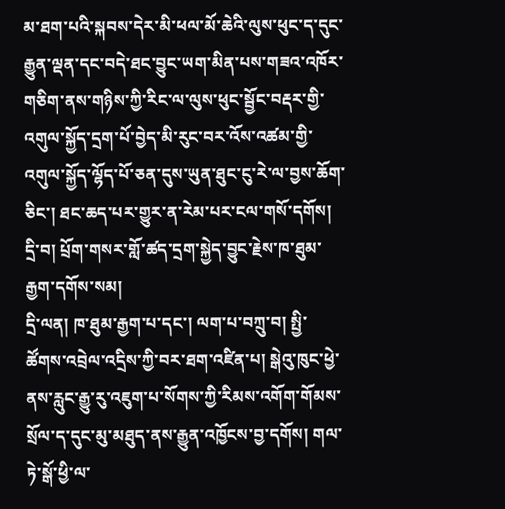མ་ཐག་པའི་སྐབས་དེར་མི་ཕལ་མོ་ཆེའི་ལུས་ཕུང་ད་དུང་རྒྱུན་ལྡན་དང་བདེ་ཐང་བྱུང་ཡག་མིན་པས་གཟའ་འཁོར་གཅིག་ནས་གཉིས་ཀྱི་རིང་ལ་ལུས་ཕུང་སྦྱོང་བརྡར་གྱི་འགུལ་སྐྱོད་དྲག་པོ་བྱེད་མི་རུང་བར་འོས་འཚམ་གྱི་འགུལ་སྐྱོད་ལྷོད་པོ་ཅན་དུས་ཡུན་ཐུང་ངུ་རེ་ལ་བྱས་ཆོག་ཅིང་། ཐང་ཆད་པར་གྱུར་ན་རེམ་པར་ངལ་གསོ་དགོས།
དྲི་བ། པྲོག་གསར་གློ་ཚད་དྲག་སྐྱེད་བྱུང་རྗེས་ཁ་ཐུམ་རྒྱག་དགོས་སམ།
དྲི་ལན། ཁ་ཐུམ་རྒྱག་པ་དང་། ལག་པ་བཀྲུ་བ། སྤྱི་ཚོགས་འབྲེལ་འདྲིས་ཀྱི་བར་ཐག་འཛིན་པ། སྒེའུ་ཁུང་ཕྱེ་ནས་རླུང་རྒྱུ་རུ་འཇུག་པ་སོགས་ཀྱི་རིམས་འགོག་གོམས་སྲོལ་ད་དུང་མུ་མཐུད་ནས་རྒྱུན་འཁྱོངས་བྱ་དགོས། གལ་ཏེ་སྒོ་ཕྱི་ལ་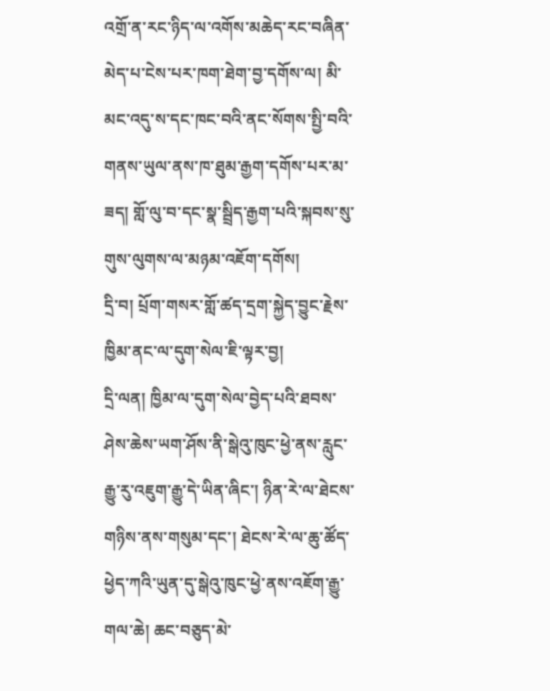འགྲོ་ན་རང་ཉིད་ལ་འགོས་མཆེད་རང་བཞིན་མེད་པ་ངེས་པར་ཁག་ཐེག་བྱ་དགོས་ལ། མི་མང་འདུ་ས་དང་ཁང་བའི་ནང་སོགས་སྤྱི་བའི་གནས་ཡུལ་ནས་ཁ་ཐུམ་རྒྱག་དགོས་པར་མ་ཟད། གློ་ལུ་བ་དང་སྣ་སྦྲིད་རྒྱག་པའི་སྐབས་སུ་གུས་ལུགས་ལ་མཉམ་འཇོག་དགོས།
དྲི་བ། པྲོག་གསར་གློ་ཚད་དྲག་སྐྱེད་བྱུང་རྗེས་ཁྱིམ་ནང་ལ་དུག་སེལ་ཇི་ལྟར་བྱ།
དྲི་ལན། ཁྱིམ་ལ་དུག་སེལ་བྱེད་པའི་ཐབས་ཤེས་ཆེས་ཡག་ཤོས་ནི་སྒེའུ་ཁུང་ཕྱེ་ནས་རླུང་རྒྱུ་རུ་འཇུག་རྒྱུ་དེ་ཡིན་ཞིང་། ཉིན་རེ་ལ་ཐེངས་གཉིས་ནས་གསུམ་དང་། ཐེངས་རེ་ལ་ཆུ་ཚོད་ཕྱེད་ཀའི་ཡུན་དུ་སྒེའུ་ཁུང་ཕྱེ་ནས་འཇོག་རྒྱུ་གལ་ཆེ། ཆང་བཅུད་མེ་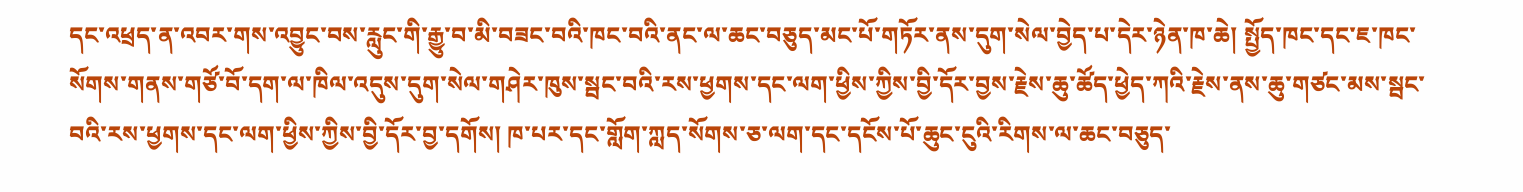དང་འཕྲད་ན་འབར་གས་འབྱུང་བས་རླུང་གི་རྒྱུ་བ་མི་བཟང་བའི་ཁང་བའི་ནང་ལ་ཆང་བཅུད་མང་པོ་གཏོར་ནས་དུག་སེལ་བྱེད་པ་དེར་ཉེན་ཁ་ཆེ། སྤྱོད་ཁང་དང་ཇ་ཁང་སོགས་གནས་གཙོ་བོ་དག་ལ་ཁིལ་འདུས་དུག་སེལ་གཤེར་ཁུས་སྦང་བའི་རས་ཕྱགས་དང་ལག་ཕྱིས་ཀྱིས་བྱི་དོར་བྱས་རྗེས་ཆུ་ཚོད་ཕྱེད་ཀའི་རྗེས་ནས་ཆུ་གཙང་མས་སྦང་བའི་རས་ཕྱགས་དང་ལག་ཕྱིས་ཀྱིས་བྱི་དོར་བྱ་དགོས། ཁ་པར་དང་གློག་ཀླད་སོགས་ཅ་ལག་དང་དངོས་པོ་ཆུང་ངུའི་རིགས་ལ་ཆང་བཅུད་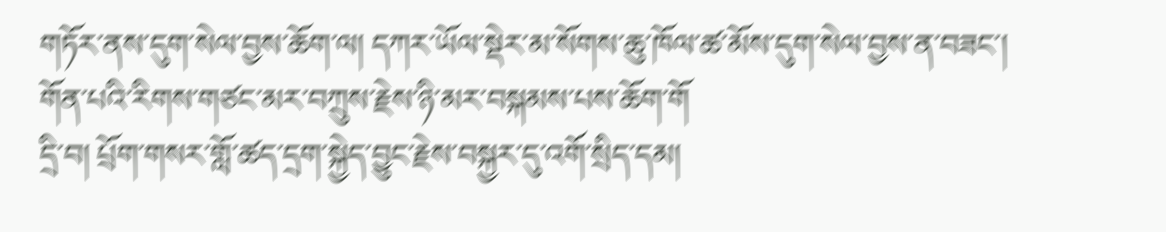གཏོར་ནས་དུག་སེལ་བྱས་ཆོག་ལ། དཀར་ཡོལ་སྡེར་མ་སོགས་ཆུ་ཁོལ་ཚ་མོས་དུག་སེལ་བྱས་ན་བཟང་། གོན་པའི་རིགས་གཙང་མར་བཀྲུས་རྗེས་ཉི་མར་བསྐམས་པས་ཆོག་གོ
དྲི་བ། པྲོག་གསར་གློ་ཚད་དྲག་སྐྱེད་བྱུང་རྗེས་བསྐྱར་དུ་འགོ་སྲིད་དམ།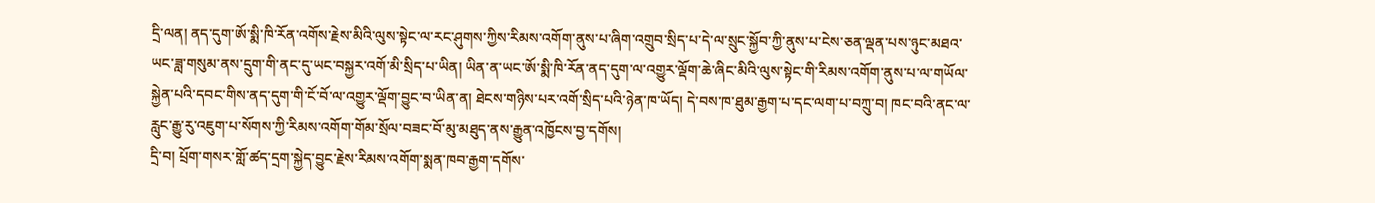དྲི་ལན། ནད་དུག་ཨོ་སྨི་ཁི་རོན་འགོས་རྗེས་མིའི་ལུས་སྟེང་ལ་རང་ཤུགས་ཀྱིས་རིམས་འགོག་ནུས་པ་ཞིག་འགྲུབ་སྲིད་པ་དེ་ལ་སྲུང་སྐྱོབ་ཀྱི་ནུས་པ་ངེས་ཅན་ལྡན་པས་ཉུང་མཐའ་ཡང་ཟླ་གསུམ་ནས་དྲུག་གི་ནང་དུ་ཡང་བསྐྱར་འགོ་མི་སྲིད་པ་ཡིན། ཡིན་ན་ཡང་ཨོ་སྨི་ཁི་རོན་ནད་དུག་ལ་འགྱུར་ལྡོག་ཆེ་ཞིང་མིའི་ལུས་སྟེང་གི་རིམས་འགོག་ནུས་པ་ལ་གཡོལ་སྐྱེན་པའི་དབང་གིས་ནད་དུག་གི་ངོ་བོ་ལ་འགྱུར་ལྡོག་བྱུང་བ་ཡིན་ན། ཐེངས་གཉིས་པར་འགོ་སྲིད་པའི་ཉེན་ཁ་ཡོད། དེ་བས་ཁ་ཐུམ་རྒྱག་པ་དང་ལག་པ་བཀྲུ་བ། ཁང་བའི་ནང་ལ་རླུང་རྒྱུ་རུ་འཇུག་པ་སོགས་ཀྱི་རིམས་འགོག་གོམ་སྲོལ་བཟང་བོ་མུ་མཐུད་ནས་རྒྱུན་འཁྱོངས་བྱ་དགོས།
དྲི་བ། པྲོག་གསར་གློ་ཚད་དྲག་སྐྱེད་བྱུང་རྗེས་རིམས་འགོག་སྨན་ཁབ་རྒྱག་དགོས་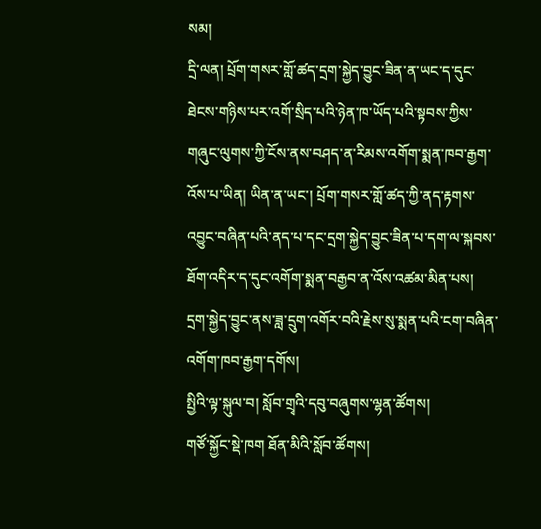སམ།
དྲི་ལན། པྲོག་གསར་གློ་ཚད་དྲག་སྐྱེད་བྱུང་ཟིན་ན་ཡང་ད་དུང་ཐེངས་གཉིས་པར་འགོ་སྲིད་པའི་ཉེན་ཁ་ཡོད་པའི་སྟབས་ཀྱིས་གཞུང་ལུགས་ཀྱི་ངོས་ནས་བཤད་ན་རིམས་འགོག་སྨན་ཁབ་རྒྱག་འོས་པ་ཡིན། ཡིན་ན་ཡང་། པྲོག་གསར་གློ་ཚད་ཀྱི་ནད་རྟགས་འབྱུང་བཞིན་པའི་ནད་པ་དང་དྲག་སྐྱེད་བྱུང་ཟིན་པ་དག་ལ་སྐབས་ཐོག་འདིར་ད་དུང་འགོག་སྨན་བརྒྱབ་ན་འོས་འཚམ་མིན་པས། དྲག་སྐྱེད་བྱུང་ནས་ཟླ་དྲུག་འགོར་བའི་རྗེས་སུ་སྨན་པའི་ངག་བཞིན་འགོག་ཁབ་རྒྱག་དགོས།
སྤྱིའི་ལྟ་སྐུལ་བ། སློབ་གྲྭའི་དབུ་བཞུགས་ལྷན་ཚོགས།
གཙོ་སྐྱོང་སྡེ་ཁག ཐོན་མིའི་སློབ་ཚོགས།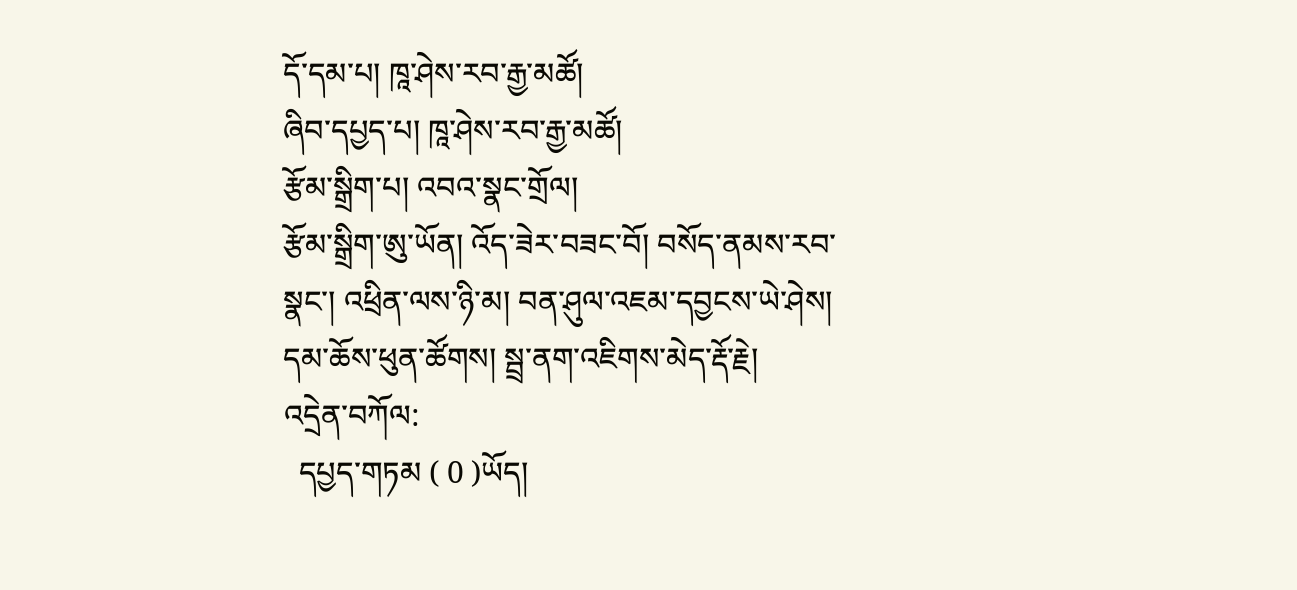དོ་དམ་པ། ཁཱ་ཤེས་རབ་རྒྱ་མཚོ།
ཞིབ་དཔྱད་པ། ཁཱ་ཤེས་རབ་རྒྱ་མཚོ།
རྩོམ་སྒྲིག་པ། འབའ་སྣང་གྲོལ།
རྩོམ་སྒྲིག་ཨུ་ཡོན། འོད་ཟེར་བཟང་བོ། བསོད་ནམས་རབ་སྣང་། འཕྲིན་ལས་ཉི་མ། བན་ཤུལ་འཇམ་དབྱངས་ཡེ་ཤེས། དམ་ཆོས་ཕུན་ཚོགས། སྦྲ་ནག་འཇིགས་མེད་རྡོ་རྗེ།
འདྲེན་བཀོལ:
  དཔྱད་གཏམ ( 0 )ཡོད།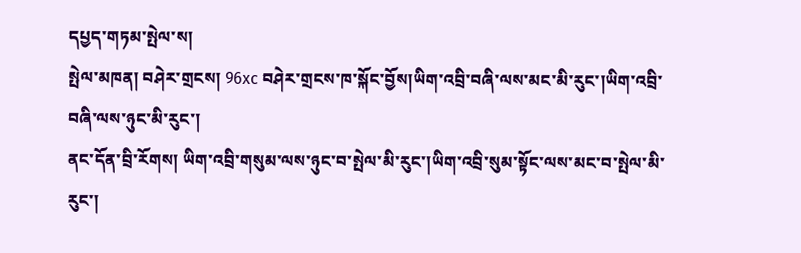དཔྱད་གཏམ་སྤེལ་ས།
སྤེལ་མཁན། བཤེར་གྲངས། 96xc བཤེར་གྲངས་ཁ་སྐོང་བྱོས།ཡིག་འབྲི་བཞི་ལས་མང་མི་རུང་།ཡིག་འབྲི་བཞི་ལས་ཉུང་མི་རུང་།
ནང་དོན་བྲི་རོགས། ཡིག་འབྲི་གསུམ་ལས་ཉུང་བ་སྤེལ་མི་རུང་།ཡིག་འབྲི་སུམ་སྟོང་ལས་མང་བ་སྤེལ་མི་རུང་།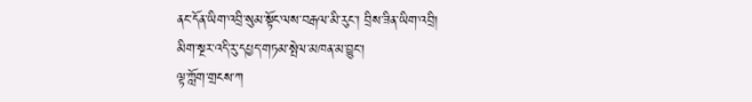ནང་དོན་ཡིག་འབྲི་སུམ་སྟོང་ལས་བརྒལ་མི་རུང་། བྲིས་ཟིན་ཡིག་འབྲི།
མིག་སྔར་འདི་རུ་དཔྱད་གཏམ་སྤེལ་མཁན་མ་བྱུང་།
ལྟ་ཀློག་གྲངས་ཀ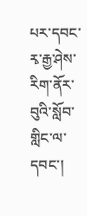པར་དབང་རྭ་རྒྱ་ཤེས་རིག་ནོར་བུའི་སློབ་གླིང་ལ་དབང་།